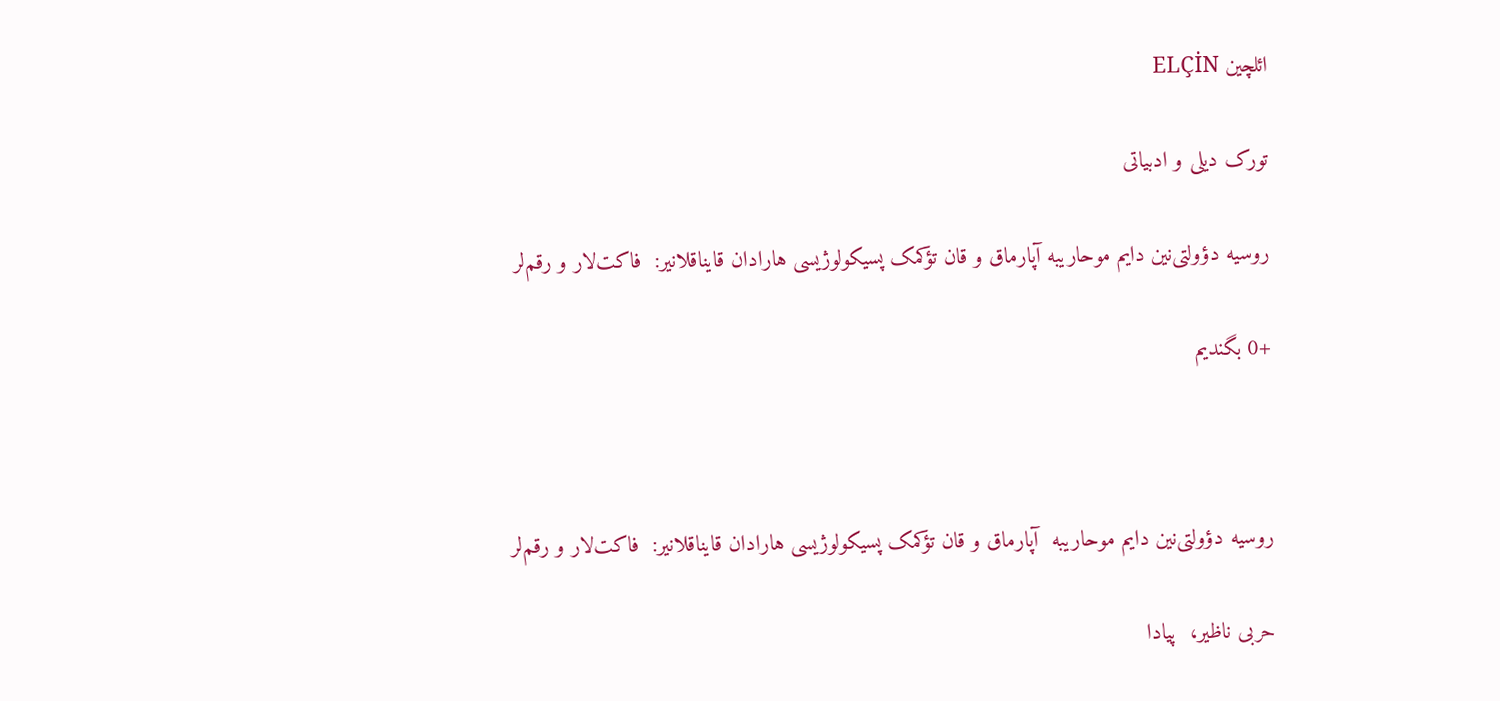ائلچین ELÇİN

تورک دیلی و ادبیاتی

روسیه دؤولتی‌نین دایم موحاریبه آپارماق و قان تؤکمک پسیکولوژیسی هارادان قایناقلانیر:  فاکت‌لار و رقم‌لر

+0 بگندیم



روسیه دؤولتی‌نین دایم موحاریبه  آپارماق و قان تؤکمک پسیکولوژیسی هارادان قایناقلانیر:  فاکت‌لار و رقم‌لر

حربی ناظیر،  پیادا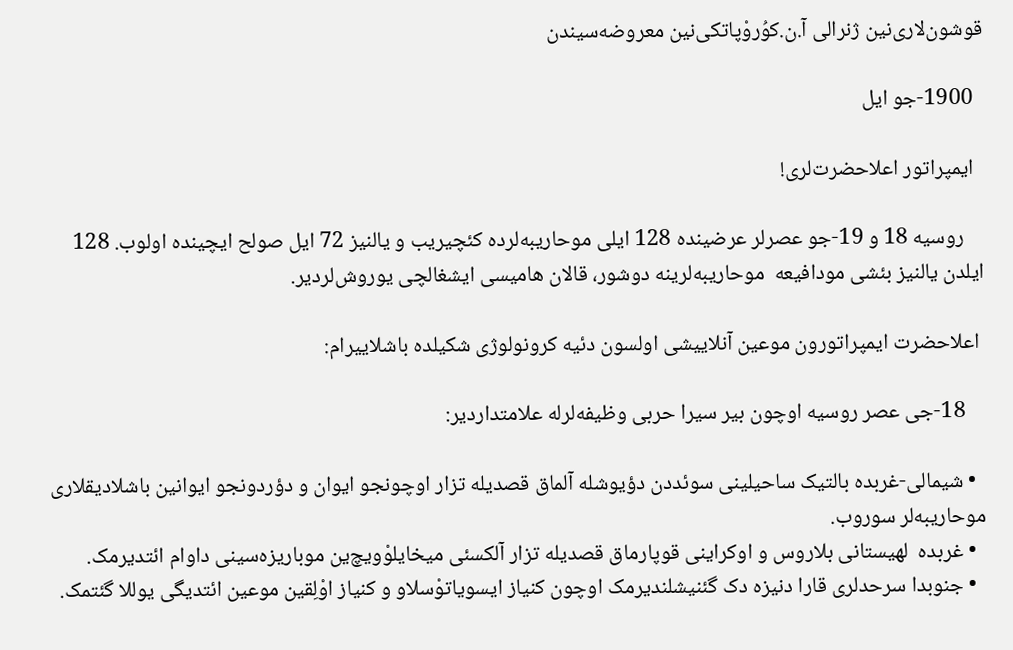قوشون‌لاری‌نین ژنرالی آ.ن.کوُروْپاتکی‌نین معروضه‌سیندن

  1900-جو ایل

  ایمپراتور اعلاحضرت‌لری!

    روسیه 18 و 19-جو عصرلر عرضینده 128 ایلی موحاریبه‌لرده کئچیریب و یالنیز 72 ایل صولح ایچینده اولوب. 128 ایلدن یالنیز بئشی مودافیعه  موحاریبه‌لرینه دوشور، قالان هامیسی ایشغالچی یوروش‌لردیر.

 اعلاحضرت ایمپراتورون موعین آنلاییشی اولسون دئیه کرونولوژی شکیلده باشلاییرام:

    18-جی عصر روسیه اوچون بیر سیرا حربی وظیفه‌لرله علامتداردیر:

  • شیمالی-غربده بالتیک ساحیلینی سوئددن دؤیوشله آلماق قصدیله تزار اوچونجو ایوان و دؤردونجو ایوانین باشلادیقلاری موحاریبه‌لر سوروب.
  • غربده  لهیستانی بلاروس و اوکراینی قوپارماق قصدیله تزار آلکسئی میخایلوْویچ‌ین موباریزه‌سینی داوام ائتدیرمک.
  • جنوبدا سرحدلری قارا دنیزه دک گئنیشلندیرمک اوچون کنیاز ایسویاتوْسلاو و کنیاز اوْلِقین موعین ائتدیگی یوللا گئتمک.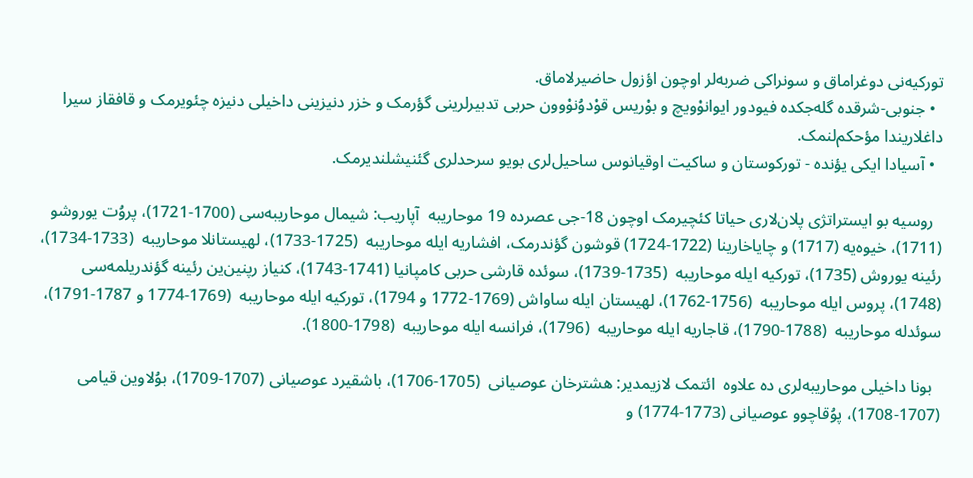تورکیه‌نی دوغراماق و سونراکی ضربه‌لر اوچون اؤزول حاضیرلاماق.
  • جنوبی-شرقده گله‌جکده فیودور ایوانوْویچ و بوْریس قوْدوُنوْوون حربی تدبیرلرینی گؤرمک و خزر دنیزینی داخیلی دنیزه چئویرمک و قافقاز سیرا داغلاریندا مؤحکم‌لنمک.
  • آسیادا ایکی یؤنده - تورکوستان و ساکیت اوقیانوس ساحیل‌لری بویو سرحدلری گئنیشلندیرمک.

  روسیه بو ایستراتژی پلان‌لاری حیاتا کئچیرمک اوچون 18-جی عصرده 19 موحاریبه  آپاریب: شیمال موحاریبه‌سی (1700-1721)، پروُت یوروشو (1711)، خیوه‌یه (1717) و چایاخارینا (1722-1724) قوشون گؤندرمک، افشاریه ‌‌ایله موحاریبه  (1725-1733)، لهیستانلا موحاریبه  (1733-1734)، رئینه یوروش (1735)، تورکیه ایله موحاریبه  (1735-1739)، سوئده قارشی حربی کامپانیا (1741-1743)، کنیاز رپنین‌ین رئینه گؤندریلمه‌سی (1748)، پروس‌ ایله موحاریبه  (1756-1762)، لهیستان ایله ساواش (1769-1772 و 1794)، تورکیه ایله موحاریبه  (1769-1774 و 1787-1791)، سوئدله موحاریبه  (1788-1790)، قاجاریه ایله موحاریبه  (1796)، فرانسه ایله موحاریبه  (1798-1800).

  بونا داخیلی موحاریبه‌لری ده علاوه  ائتمک لازیمدیر: هشترخان عوصیانی  (1705-1706)، باشقیرد عوصیانی (1707-1709)، بوُلاوین قیامی (1707-1708)، پوُقاچوو عوصیانی (1773-1774) و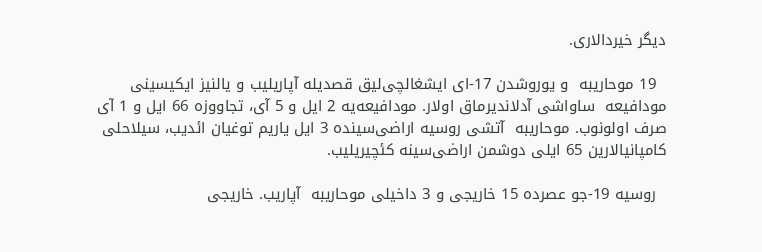دیگر خیردالاری.

  19 موحاریبه  و یوروشدن 17-ای ایشغالچی‌لیق قصدیله آپاریلیب و یالنیز ایکیسینی مودافیعه  ساواشی آدلاندیرماق اولار. مودافیعه‌یه 2 ایل و 5 آی، تجاووزه 66 ایل و 1 آی صرف اولونوب. موحاریبه  آتشی روسیه اراضی‌سینده 3 ایل یاریم توغیان ائدیب، سیلاحلی کامپانیالارین 65 ایلی دوشمن اراضی‌سینه کئچیریلیب.

  روسیه 19-جو عصرده 15 خاریجی و 3 داخیلی موحاریبه  آپاریب. خاریجی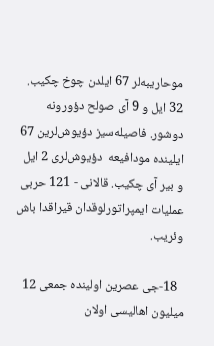موحاریبه‌لر 67 ایلدن چوخ چکیب. 32 ایل و 9 آی صولح دؤورونه دوشور. فاصیله‌سیز دؤیوش‌لرین 67 ایلینده مودافیعه  دؤیوش‌لری 2 ایل و بیر آی چکیب. قالانی - 121 حربی عملیات ایمپراتورلوقدان قیراقدا باش وئریب.

  18-جی عصرین اولینده جمعی 12 میلیون اهالیسی اولان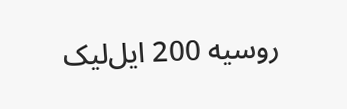روسیه 200 ایل‌لیک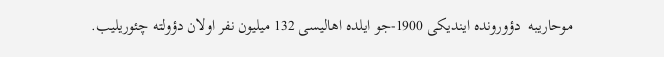موحاریبه  دؤورونده ایندیکی 1900-جو ایلده اهالیسی 132 میلیون نفر اولان دؤولته چئوریلیب.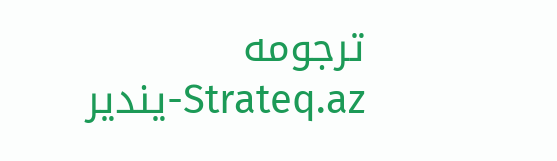ترجومه Strateq.az-یندیر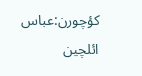کؤچورن:عباس ائلچین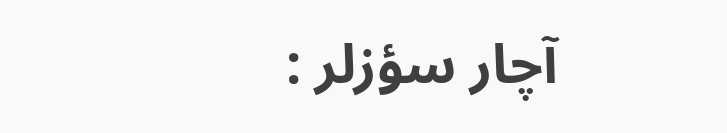آچار سؤزلر :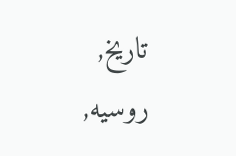تاریخ, روسیه,